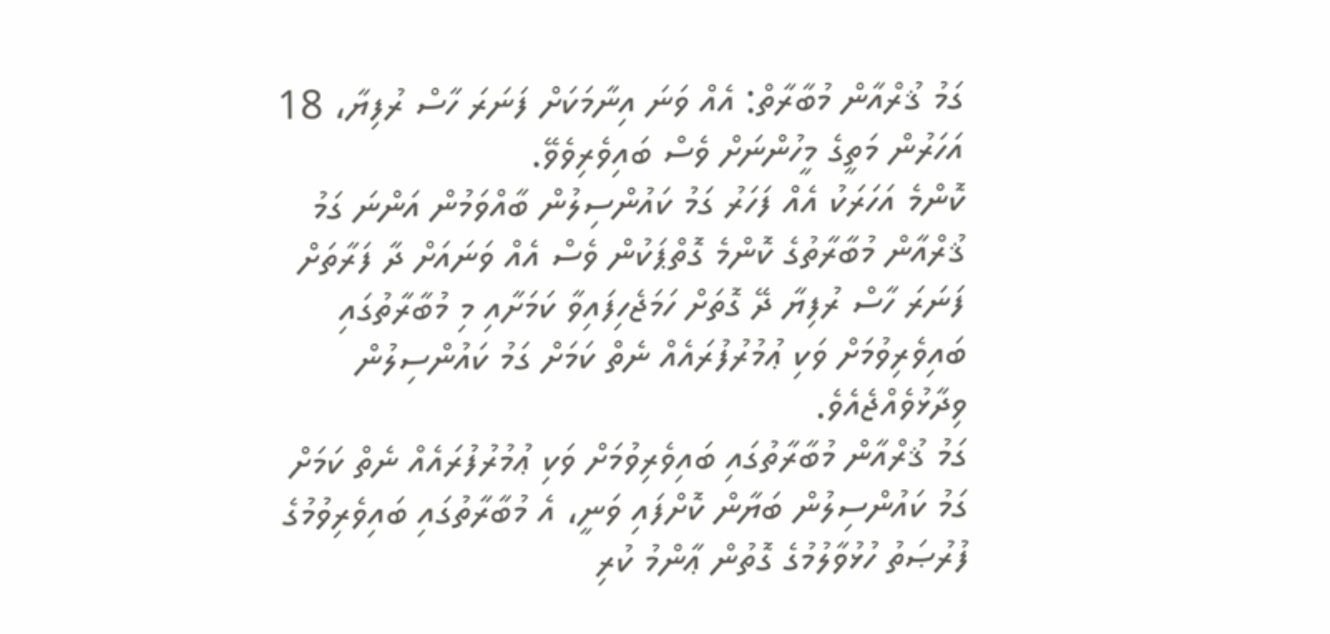ގަމު ޤުރްއާން މުބާރާތް: އެއް ވަނަ އިނާމަކަށް ފަނަރަ ހާސް ރުފިޔާ، 18 އަހަރުން މަތީގެ މީހުންނަށް ވެސް ބައިވެރިވެވޭ.
ކޮންމެ އަހަރަކު އެއް ފަހަރު ގަމު ކައުންސިލުން ބާއްވަމުން އަންނަ ގަމު ޤުރްއާން މުބާރާތުގެ ކޮންމެ ގޮތްޕަކުން ވެސް އެއް ވަނައަށް ދާ ފަރާތަށް ފަނަރަ ހާސް ރުފިޔާ ދޭ ގޮތަށް ހަމަޖެހިފައިވާ ކަމަށާއި މި މުބާރާތުގައި ބައިވެރިވުމަށް ވަކި ޢުމުރުފުރައެއް ނެތް ކަމަށް ގަމު ކައުންސިލުން ވިދާޅުވެއްޖެއެވެ.
ގަމު ޤުރްއާން މުބާރާތުގައި ބައިވެރިވުމަށް ވަކި ޢުމުރުފުރައެއް ނެތް ކަމަށް ގަމު ކައުންސިލުން ބަޔާން ކޮށްފައި ވަނީ، އެ މުބާރާތުގައި ބައިވެރިވުމުގެ ފުރުޞަތު ހުޅުވާލުމުގެ ގޮތުން ޢާންމު ކުރި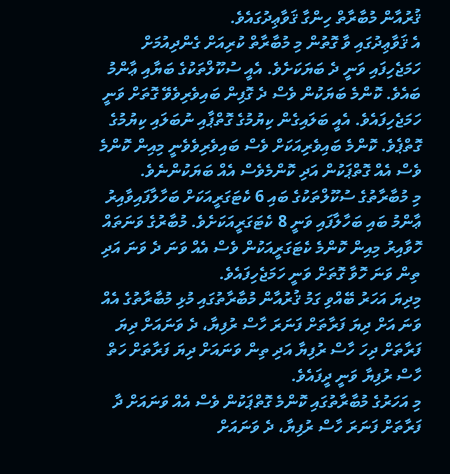ޤުރުއާން މުބާރާތް ހިންގާ ޤަވާޢިދުގައެވެ.
އެ ޤަވާޢިދުގައި ވާ ގޮތުން މި މުބާރާތް ކުރިއަށް ގެންދިއުމަށް ހަމަޖެހިފައި ވަނީ ދެ ބަޔަކަށެވެ. އެއީ ސުކޫލްތަކުގެ ބަޔާއި ޢާންމު ބައެވެ. ކޮންމެ ބަޔަކުން ވެސް ދެ ގޮފިން ބައިވެރިވެވޭ ގޮތަށް ވަނީ ހަމަޖެހިފައެވެ. އެއީ ބަލައިގެން ކިޔުމުގެ ގޮތްޕާއި ނުބަލައި ކިޔުމުގެ ގޮތްޕެވެ. ކޮންމެ ބައިވެރިއަކަށް ވެސް ބައިވެރިވެވެނީ މިއިން ކޮންމެ ވެސް އެއް ގޮތްޕަކުން އަދި ކޮންމެވެސް އެއް ބަޔަކުންނެވެ.
މި މުބާރާތުގެ ސުކޫލްތަކުގެ ބައި 6 ކެޓަގަރީއަކަށް ބަހާލާފައިވާއިރު ޢާންމު ބައި ބަހާލާފައި ވަނީ 8 ކެޓަގަރީއަކަށެވެ. މުބާރުގެ ވަނަތައް ހޮވާއިރު މިއިން ކޮންމެ ކެޓަގަރީއަކުން ވެސް އެއް ވަނަ ދެ ވަނަ އަދި ތިން ވަނަ ހޮވާ ގޮތަށް ވަނީ ހަމަޖެހިފައެވެ.
މިދިޔަ އަހަރު ބޭއްވި ގަމު ޤުރުއާން މުބާރާތުގައި މުޅި މުބާރާތުގެ އެއް ވަނަ އަށް ދިޔަ ފަރާތަށް ފަނަރަ ހާސް ރުފިޔާ، ދެ ވަނައަށް ދިޔަ ފަރާތަށް ދިހަ ހާސް ރުފިޔާ އަދި ތިން ވަނައަށް ދިޔަ ފަރާތަށް ހަތް ހާސް ރުފިޔާ ވަނީ ދީފައެވެ.
މި އަހަރުގެ މުބާރާތުގައި ކޮންމެ ގޮތްޕަކުން ވެސް އެއް ވަނައަށް ދާ ފަރާތަށް ފަނަރަ ހާސް ރުފިޔާ، ދެ ވަނައަށް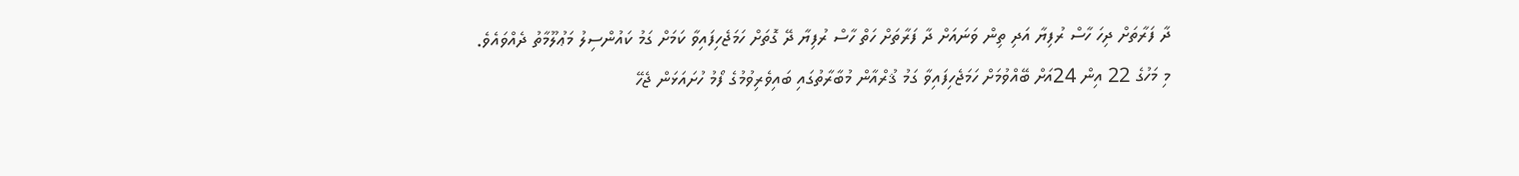ދާ ފަރާތަށް ދިހަ ހާސް ރުފިޔާ އަދި ތިން ވަނައަށް ދާ ފަރާތަށް ހަތް ހާސް ރުފިޔާ ދޭ ގޮތަށް ހަމަޖެހިފައިވާ ކަމަށް ގަމު ކައުންސިލު މަޢުލޫމާތު ދެއްވައެވެ.
މި މަހުގެ 22 އިން 24އަށް ބޭއްވުމަށް ހަމަޖެހިފައިވާ ގަމު ޤުރްއާން މުބާރާތުގައި ބައިވެރިވުމުގެ ފޯމު ހުށައަޅަން ޖެހޭ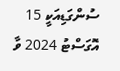ސުންގަޑިއަކީ 15 އޮގަސްޓު 2024 ވާ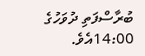ބުރާސްފަތި ދުވަހުގެ 14:00އެވެ.